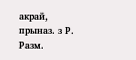акрай, прыназ. з Р. Разм.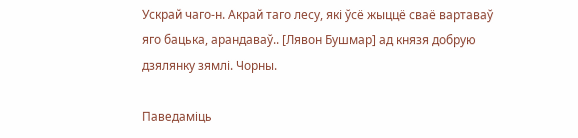Ускрай чаго-н. Акрай таго лесу, які ўсё жыццё сваё вартаваў яго бацька, арандаваў.. [Лявон Бушмар] ад князя добрую дзялянку зямлі. Чорны.

Паведаміць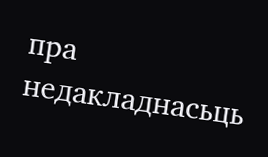пра недакладнасьць